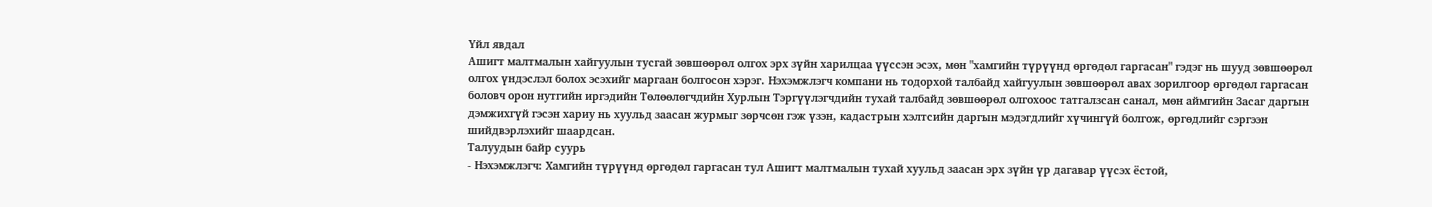Үйл явдал
Ашигт малтмалын хайгуулын тусгай зөвшөөрөл олгох эрх зүйн харилцаа үүссэн эсэх, мөн "хамгийн түрүүнд өргөдөл гаргасан" гэдэг нь шууд зөвшөөрөл олгох үндэслэл болох эсэхийг маргаан болгосон хэрэг. Нэхэмжлэгч компани нь тодорхой талбайд хайгуулын зөвшөөрөл авах зорилгоор өргөдөл гаргасан боловч орон нутгийн иргэдийн Төлөөлөгчдийн Хурлын Тэргүүлэгчдийн тухай талбайд зөвшөөрөл олгохоос татгалзсан санал, мөн аймгийн Засаг даргын дэмжихгүй гэсэн хариу нь хуульд заасан журмыг зөрчсөн гэж үзэн, кадастрын хэлтсийн даргын мэдэгдлийг хүчингүй болгож, өргөдлийг сэргээн шийдвэрлэхийг шаардсан.
Талуудын байр суурь
- Нэхэмжлэгч: Хамгийн түрүүнд өргөдөл гаргасан тул Ашигт малтмалын тухай хуульд заасан эрх зүйн үр дагавар үүсэх ёстой,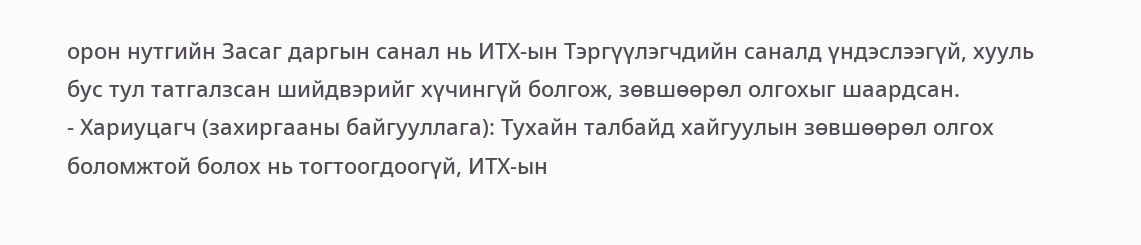орон нутгийн Засаг даргын санал нь ИТХ-ын Тэргүүлэгчдийн саналд үндэслээгүй, хууль бус тул татгалзсан шийдвэрийг хүчингүй болгож, зөвшөөрөл олгохыг шаардсан.
- Хариуцагч (захиргааны байгууллага): Тухайн талбайд хайгуулын зөвшөөрөл олгох боломжтой болох нь тогтоогдоогүй, ИТХ-ын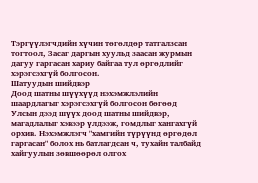Тэргүүлэгчдийн хүчин төгөлдөр татгалзсан тогтоол, Засаг даргын хуульд заасан журмын дагуу гаргасан хариу байгаа тул өргөдлийг хэрэгсэхгүй болгосон.
Шатуудын шийдвэр
Доод шатны шүүхүүд нэхэмжлэлийн шаардлагыг хэрэгсэхгүй болгосон бөгөөд Улсын дээд шүүх доод шатны шийдвэр, магадлалыг хэвээр үлдээж, гомдлыг хангахгүй орхив. Нэхэмжлэгч "хамгийн түрүүнд өргөдөл гаргасан" болох нь батлагдсан ч, тухайн талбайд хайгуулын зөвшөөрөл олгох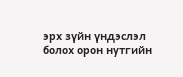эрх зүйн үндэслэл болох орон нутгийн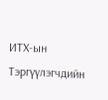ИТХ-ын Тэргүүлэгчдийн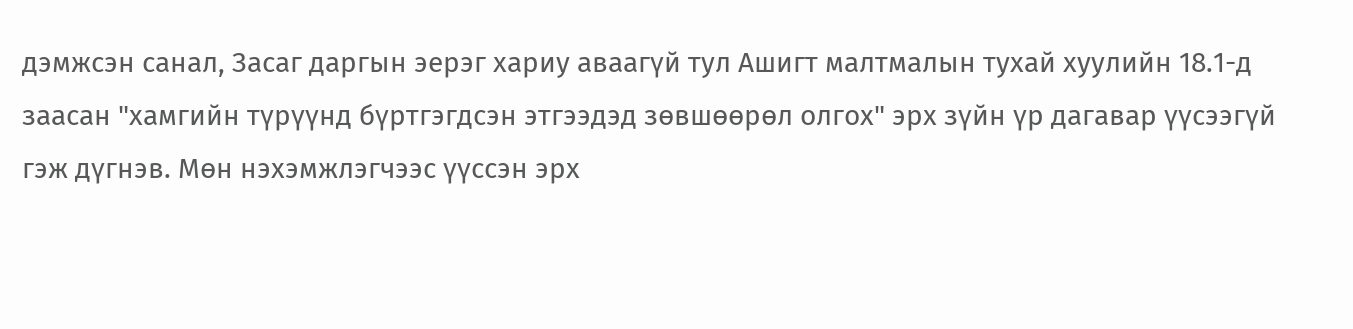дэмжсэн санал, Засаг даргын эерэг хариу аваагүй тул Ашигт малтмалын тухай хуулийн 18.1-д заасан "хамгийн түрүүнд бүртгэгдсэн этгээдэд зөвшөөрөл олгох" эрх зүйн үр дагавар үүсээгүй гэж дүгнэв. Мөн нэхэмжлэгчээс үүссэн эрх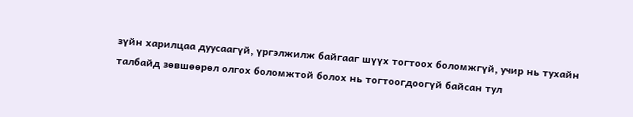зүйн харилцаа дуусаагүй, үргэлжилж байгааг шүүх тогтоох боломжгүй, учир нь тухайн талбайд зөвшөөрөл олгох боломжтой болох нь тогтоогдоогүй байсан тул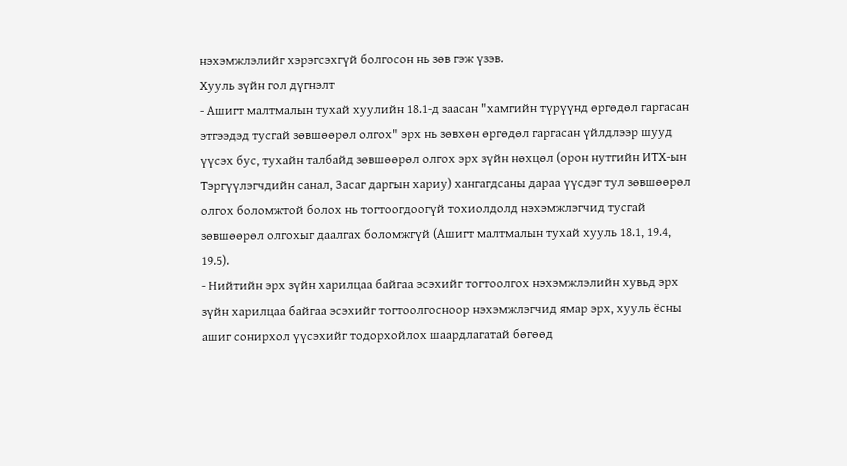нэхэмжлэлийг хэрэгсэхгүй болгосон нь зөв гэж үзэв.
Хууль зүйн гол дүгнэлт
- Ашигт малтмалын тухай хуулийн 18.1-д заасан "хамгийн түрүүнд өргөдөл гаргасан этгээдэд тусгай зөвшөөрөл олгох" эрх нь зөвхөн өргөдөл гаргасан үйлдлээр шууд үүсэх бус, тухайн талбайд зөвшөөрөл олгох эрх зүйн нөхцөл (орон нутгийн ИТХ-ын Тэргүүлэгчдийн санал, Засаг даргын хариу) хангагдсаны дараа үүсдэг тул зөвшөөрөл олгох боломжтой болох нь тогтоогдоогүй тохиолдолд нэхэмжлэгчид тусгай зөвшөөрөл олгохыг даалгах боломжгүй (Ашигт малтмалын тухай хууль 18.1, 19.4, 19.5).
- Нийтийн эрх зүйн харилцаа байгаа эсэхийг тогтоолгох нэхэмжлэлийн хувьд эрх зүйн харилцаа байгаа эсэхийг тогтоолгосноор нэхэмжлэгчид ямар эрх, хууль ёсны ашиг сонирхол үүсэхийг тодорхойлох шаардлагатай бөгөөд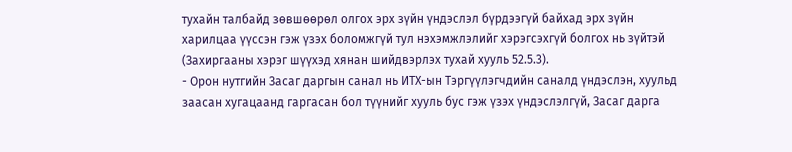тухайн талбайд зөвшөөрөл олгох эрх зүйн үндэслэл бүрдээгүй байхад эрх зүйн харилцаа үүссэн гэж үзэх боломжгүй тул нэхэмжлэлийг хэрэгсэхгүй болгох нь зүйтэй (Захиргааны хэрэг шүүхэд хянан шийдвэрлэх тухай хууль 52.5.3).
- Орон нутгийн Засаг даргын санал нь ИТХ-ын Тэргүүлэгчдийн саналд үндэслэн, хуульд заасан хугацаанд гаргасан бол түүнийг хууль бус гэж үзэх үндэслэлгүй, Засаг дарга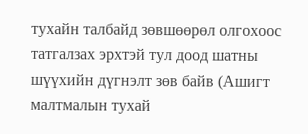тухайн талбайд зөвшөөрөл олгохоос татгалзах эрхтэй тул доод шатны шүүхийн дүгнэлт зөв байв (Ашигт малтмалын тухай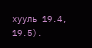хууль 19.4, 19.5).